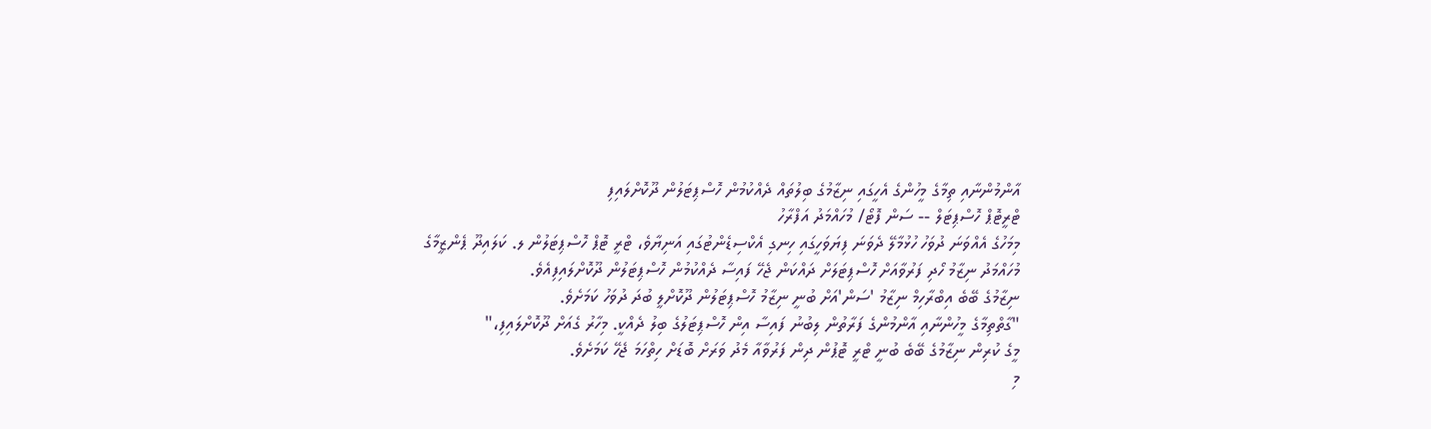އާންމުންނާއި ތިމާގެ މީހުންގެ އެހީގައި ނިޒާމުގެ ބިލުތައް ދެއްކުމުން ހޮސްޕިޓަލުން ދޫކޮށްލައިފި
ޓްރީޓޮޕް ހޮސްޕިޓަލް -- ސަން ފޮޓޯ/ މުހައްމަދު އަފްރާހު
މިމަހުގެ އެއްވަނަ ދުވަހު ހުޅުމާލޭ ދެވަނަ ފިޔަވަހީގައި ހިނގި އެކްސިޑެންޓުގައި އަނިޔާވެ، ޓްރީ ޓޮޕް ހޮސްޕިޓަލުން ލ. ކަލައިދޫ ޕެންޒީމާގެ މުހައްމަދު ނިޒާމު ހޯދި ފަރުވާއަށް ހޮސްޕިޓަލަށް ދައްކަން ޖެހޭ ފައިސާ ދެއްކުމުން ހޮސްޕިޓަލުން ދޫކޮށްލައިފިއެވެ.
ނިޒާމުގެ ބޭބެ އިބްރާހިމް ނިޒާމު 'ސަން'އަށް ބުނީ ނިޒާމު ހޮސްޕިޓަލުން ދޫކޮށްލީ ބުދަ ދުވަހު ކަމަށެވެ.
"ގާތްތިމާގެ މީހުންނާއި އާންމުންގެ ފަރާތުން ލިބުނު ފައިސާ އިން ހޮސްޕިޓަލުގެ ބިލު ދެއްކީ. މިހާރު ގެއަށް ދޫކޮށްލައިފި،"
މީގެ ކުރިން ނިޒާމުގެ ބޭބެ ބުނީ ޓްރީ ޓޮޕުން ދިން ފަރުވާއާ މެދު ވަރަށް ބޮޑަށް ހިތްހަމަ ޖެހޭ ކަމަށެވެ.
މި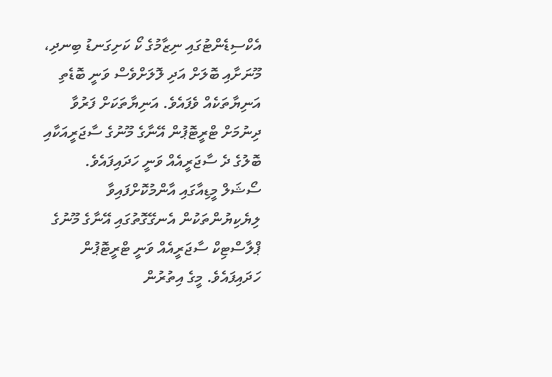އެކްސިޑެންޓުގައި ނިޒާމުގެ ކޯ ކަށިގަނޑު ބިނދި، މޫނަށާއި ބޮލަށް އަދި ލޮލަށްވެސް ވަނީ ބޮޑެތި އަނިޔާތަކެއް ވެފައެވެ. އަނިޔާތަކަށް ފަރުވާ ދިނުމަށް ޓްރީޓޮޕުން އޭނާގެ މޫނުގެ ސާޖަރީއަކާއި ބޮލުގެ ދެ ސާޖަރީއެއް ވަނީ ހަދައިފައެވެ.
ސޯޝަލް މީޑިއާގައި އާންމުކޮށްފައިވާ ލިޔެކިޔުންތަކުން އެނގޭގޮތުގައި އޭނާގެ މޫނުގެ ޕްލާސްޓިކް ސާޖަރީއެއް ވަނީ ޓްރީޓޮޕުން ހަދައިފައެވެ. މީގެ އިތުރުން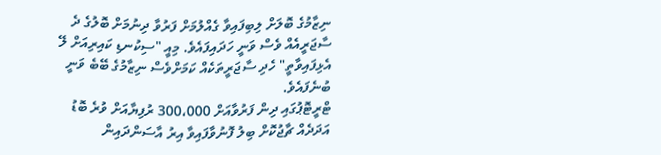ނިޒާމުގެ ބޮލަށް ލިބިފައިވާ ގެއްލުމަށް ފަރުވާ ދިނުމަށް ބޮލުގެ ދެ ސާޖަރީއެއް ވެސް ވަނީ ހަދައިފައެވެ. މިއީ "ސިކުނޑި ކައިރިއަށް ލޭ އެޅިފައިވާތީ" ހެދި ސާޖަރީތަކެއް ކަމަށްވެސް ނިޒާމުގެ ބޭބެ ވަނީ ބުނެފައެވެ.
ޓްރީޓޮޕުގައި ދިން ފަރުވާއަށް 300،000 ރުފިޔާއަށް ވުރެ ބޮޑު އަދަދެއް ޗާޖުކޮށް ބިލު ފޮނުވާފައިވާ އިރު އާސަންދައިން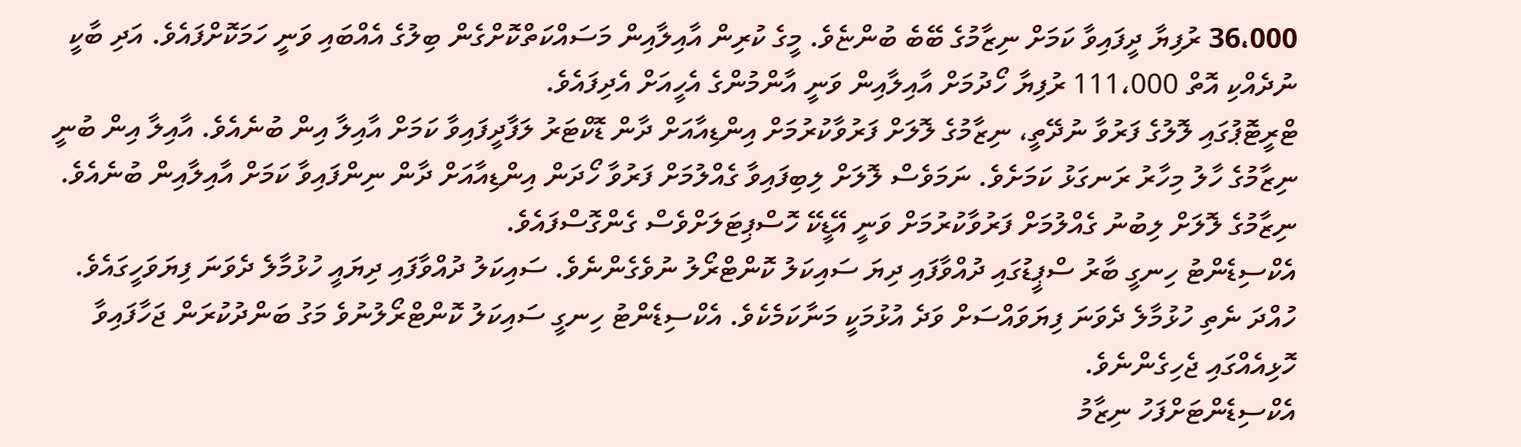36،000 ރުފިޔާ ދީފައިވާ ކަމަށް ނިޒާމުގެ ބޭބެ ބުންޏެވެ. މީގެ ކުރިން އާއިލާއިން މަސައްކަތްކޮށްގެން ބިލުގެ އެއްބައި ވަނީ ހަމަކޮށްފައެވެ. އަދި ބާކީ ނުދެއްކި އޮތް 111،000 ރުފިޔާ ހޯދުމަށް އާއިލާއިން ވަނީ އާންމުންގެ އެހީއަށް އެދިފައެވެ.
ޓްރީޓޮޕުގައި ލޮލުގެ ފަރުވާ ނުދޭތީ، ނިޒާމުގެ ލޮލަށް ފަރުވާކުރުމަށް އިންޑިއާއަށް ދާން ޑޮކްޓަރު ލަފާދީފައިވާ ކަމަށް އާއިލާ އިން ބުނެއެވެ. އާއިލާ އިން ބުނީ ނިޒާމުގެ ހާލު މިހާރު ރަނގަޅު ކަމަށެވެ. ނަމަވެސް ލޮލަށް ލިބިފައިވާ ގެއްލުމަށް ފަރުވާ ހޯދަން އިންޑިއާއަށް ދާން ނިންފައިވާ ކަމަށް އާއިލާއިން ބުނެއެވެ.
ނިޒާމުގެ ލޮލަށް ލިބުނު ގެއްލުމަށް ފަރުވާކުރުމަށް ވަނީ އޭޑީކޭ ހޮސްޕިޓަލަށްވެސް ގެންގޮސްފައެވެ.
އެކްސިޑެންޓު ހިނގީ ބާރު ސްޕީޑުގައި ދުއްވާފައި ދިޔަ ސައިކަލު ކޮންޓްރޯލު ނުވެގެންނެވެ. ސައިކަލު ދުއްވާފައި ދިޔައީ ހުޅުމާލެ ދެވަނަ ފިޔަވަހީގައެވެ. ހުއްދަ ނެތި ހުޅުމާލެ ދެވަނަ ފިޔަވައްސަށް ވަދެ އުޅުމަކީ މަނާކަމެކެވެ. އެކްސިޑެންޓު ހިނގީ ސައިކަލު ކޮންޓްރޯލުނުވެ މަގު ބަންދުކުރަން ޖަހާފައިވާ ހޮޅިއެއްގައި ޖެހިގެންނެވެ.
އެކްސިޑެންޓަށްފަހު ނިޒާމު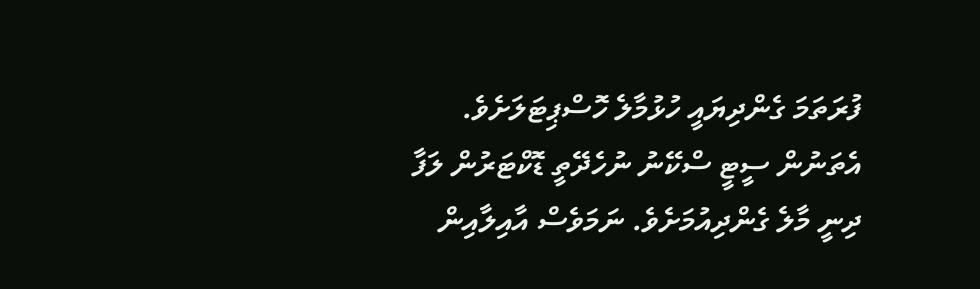ފުރަތަމަ ގެންދިޔައީ ހުޅުމާލެ ހޮސްޕިޓަލަށެވެ. އެތަނުން ސީޓީ ސްކޭނު ނުހެދޭތީ ޑޮކްޓަރުން ލަފާ ދިނީ މާލެ ގެންދިއުމަށެވެ. ނަމަވެސް އާއިލާއިން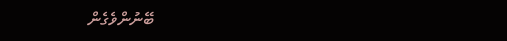ބޭނުންވެގެން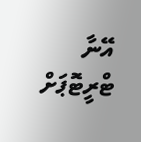އޭނާ ޓްރީޓޮޕަށް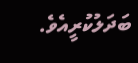ބަދަލުކުރީއެވެ.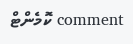comment ކޮމެންޓް